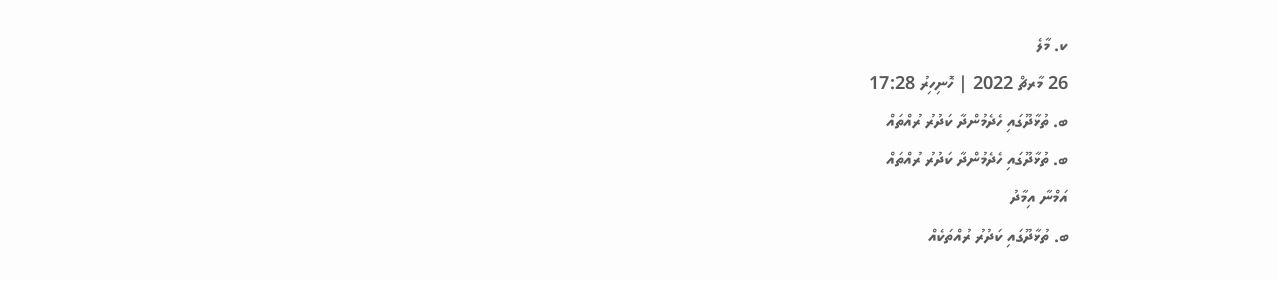ކ. މާލެ
26 މާރޗް 2022 | ހޮނިހިރު 17:28
ބ. ތުޅާދޫގައި ހެދެމުންދާ ކަދުރު ރުއްތައް
ބ. ތުޅާދޫގައި ހެދެމުންދާ ކަދުރު ރުއްތައް
އަމްނާ އިމާދު
ބ. ތުޅާދޫގައި ކަދުރު ރުއްތަކެއް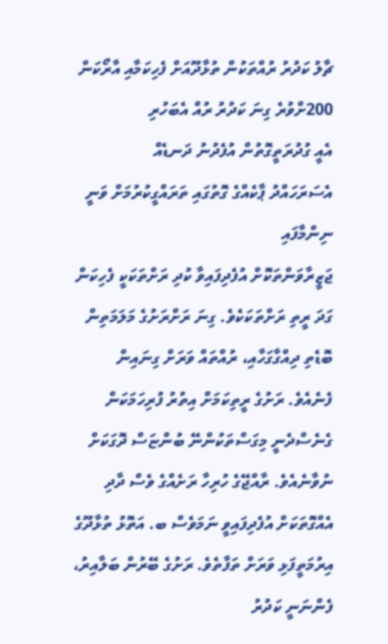ޗާލު ކަދުރު ރުއްތަކުން ތުޅާދޫއަށް ފެހިކަމާއި އާރޯކަން
200ށްވުރެ ގިނަ ކަދުރު ރުއް އެބަހުރި
އެއީ ގުދުރަތީގޮތުން އުފެދުނު ދަނޑެއް
އެސަރަހައްދު ޕާކެއްގެ ގޮތުގައި ތަރައްގީކުރުމަށް ވަނީ ނިންމާފައި
ޖަޒީރާވަންތަކޮށް އުފެދިފައިވާ ކުދި ރަށްތަކަކީ ފެހިކަން ގަދަ ރީތި ރަށްތަކަކެވެ. ގިނަ ރަށްރަށުގެ މަލަމަތިން ބޮޑެތި ދިއްގާގަހާއި، ރުއްތައް ވަރަށް ގިނައިން ފެނެއެވެ. ރަށުގެ ރީތިކަމަށް އިތުރު ފުރިހަމަކަން ގެނެސްދެނީ މިގަސްތަކުންނޭ ބުންޏަސް ދޮގަކަށް ނުވާނެއެވެ. ރާއްޖޭގެ ހުރިހާ ރަށެއްގެ ވެސް ދާދި އެއްގޮތަކަށް އުފެދިފައިވީ ނަމަވެސް ބ. އަތޮޅު ތުޅާދޫގެ އިރުމަތީފަޅި ވަރަށް ތަފާތެވެ. ރަށުގެ ބޭރުން ބަލާއިރު، ފެންނަނީ ކަދުރު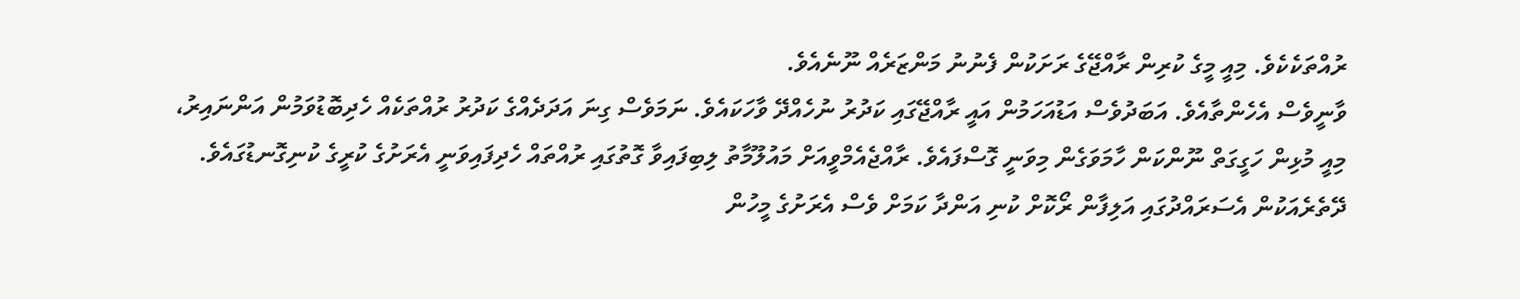ރުއްތަކެކެވެ. މިއީ މީގެ ކުރިން ރާއްޖޭގެ ރަށަކުން ފެނުނު މަންޒަރެއް ނޫނެއެވެ.
ވާނީވެސް އެހެންތާއެވެ. އަބަދުވެސް އަޑުއަހަމުން އައީ ރާއްޖޭގައި ކަދުރު ނުހެއްދޭ ވާހަކައެވެ. ނަމަވެސް ގިނަ އަދަދެއްގެ ކަދުރު ރުއްތަކެއް ހެދިބޮޑުވަމުން އަންނައިރު، މިއީ މުޅިން ހަގީގަތް ނޫންކަން ހާމަވަގެން މިވަނީ ގޮސްފައެވެ. ރާއްޖެއެމްވީއަށް މައުލޫމާތު ލިބިފައިވާ ގޮތުގައި ރުއްތައް ހެދިފައިވަނީ އެރަށުގެ ކުރީގެ ކުނިގޮނޑުގައެވެ. ދޭތެރެއަކުން އެސަރައްދުގައި އަލިފާން ރޯކޮށް ކުނި އަންދާ ކަމަށް ވެސް އެރަށުގެ މީހުން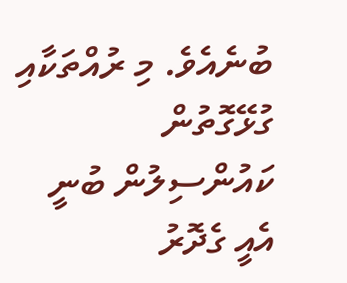ބުނެއެވެ. މި ރުއްތަކާއި ގުޅޭގޮތުން ކައުންސިލުން ބުނީ އެއީ ގެދޮރު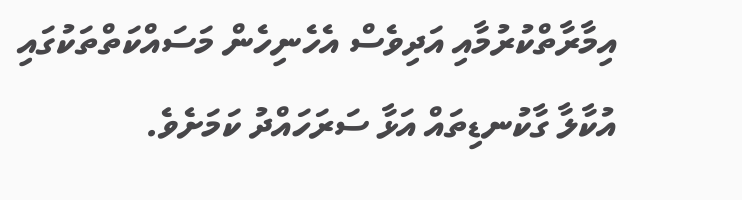އިމާރާތްކުރުމާއި އަދިވެސް އެހެނިހެން މަސައްކަތްތަކުގައި އުކާލާ ގާކުނޑިތައް އަޅާ ސަރަހައްދު ކަމަށެވެ.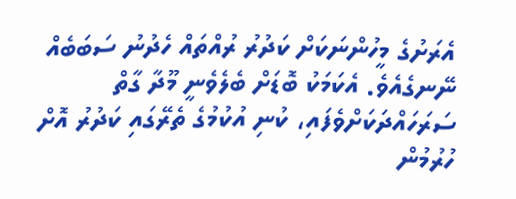އެރަށުގެ މީހުންނަކަށް ކަދުރު ރުއްތައް ހެދުނު ސަބަބެއް ނޭނގެއެވެ. އެކަމަކު ބޮޑަށް ބެލެވެނީ މޫދާ ގާތް ސަރަހައްދަކަށްވެފައި، ކުނި އުކުމުގެ ތެރޭގައި ކަދުރު އޮށް ހުރުމުން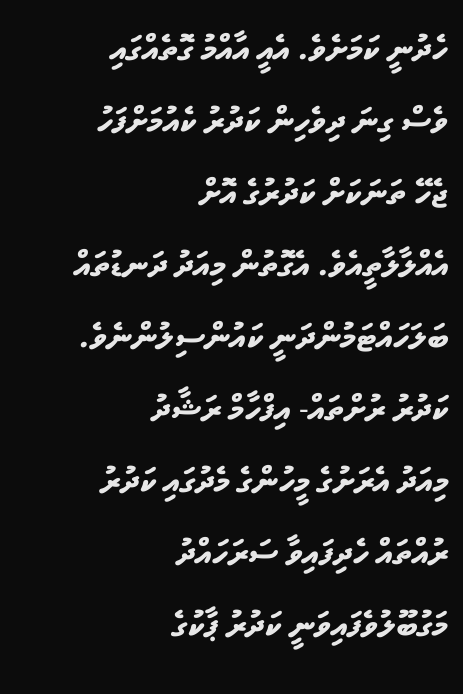ހެދުނީ ކަމަށެވެ. އެއީ އާއްމު ގޮތެއްގައި ވެސް ގިނަ ދިވެހިން ކަދުރު ކެއުމަށްފަހު ޖެހޭ ތަނަކަށް ކަދުރުގެ އޮށް އެއްލާލާތީއެވެ. އެގޮތުން މިއަދު ދަނޑުތައް ބަލަހައްޓަމުންދަނީ ކައުންސިލުންނެވެ.
ކަދުރު ރުށްތައް- އިފްހާމް ރަޝާދު
މިއަދު އެރަށުގެ މީހުންގެ މެދުގައި ކަދުރު ރުއްތައް ހެދިފައިވާ ސަރަހައްދު މަގުބޫލުވެފައިވަނީ ކަދުރު ޕާކުގެ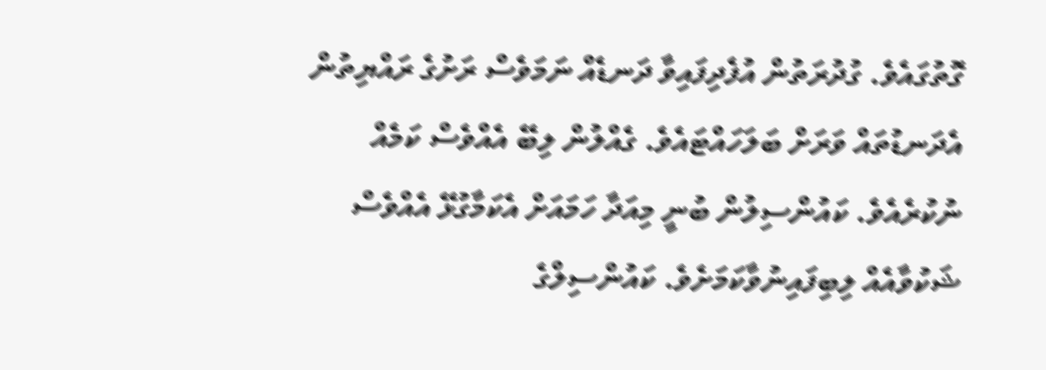ގޮތުގައެވެ. ގުދުރަތުން އުފެދިފައިވާ ދަނޑެއް ނަމަވެސް ރަށުގެ ރައްޔިތުން އެދަނޑުތައް ވަރަށް ބަލަހައްޓައެވެ. ގެއްލުން ލިބޭ އެއްވެސް ކަމެއް ނުކުރެއެވެ. ކައުންސިލުން ބުނީ މިއަދާ ހަމައަށް އެކަމާގުޅޭ އެއްވެސް ޝަކުވާއެއް ލިބިފައިނުވާކަމަށެވެ. ކައުންސިލްގެ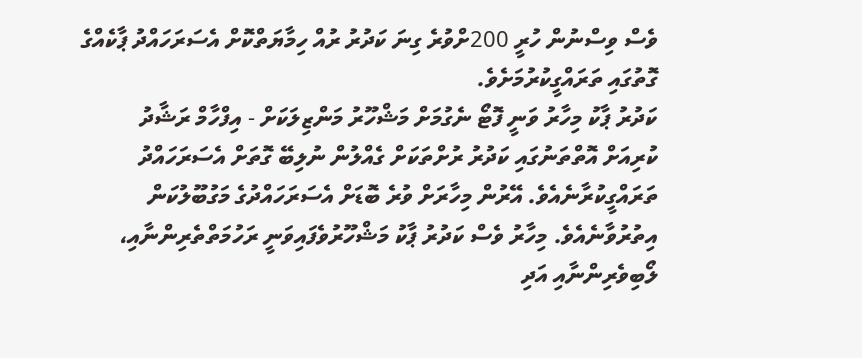ވެސް ވިސްނުން ހުރީ 200ށްވުރެ ގިނަ ކަދުރު ރުއް ހިމާޔަތްކޮށް އެސަރަހައްދު ޕާކެއްގެ ގޮތުގައި ތަރައްގީކުރުމަށެވެ.
ކަދުރު ޕާކު މިހާރު ވަނީ ފޮޓޯ ނެގުމަށް މަޝްހޫރު މަންޒިލަކަށް - އިފްހާމް ރަޝާދު
ކުރިއަށް އޮތްތަނުގައި ކަދުރު ރުށްތަކަށް ގެއްލުން ނުލިބޭ ގޮތަށް އެސަރަހައްދު ތަރައްގީކުރާނެއެވެ. އޭރުން މިހާރަށް ވުރެ ބޮޑަށް އެސަރަހައްދުގެ މަގުބޫލުކަން އިތުރުވާނެއެވެ. މިހާރު ވެސް ކަދުރު ޕާކު މަޝްހޫރުވެފައިވަނީ ރަހުމަތްތެރިންނާއި، ލޯބިވެރިންނާއި އަދި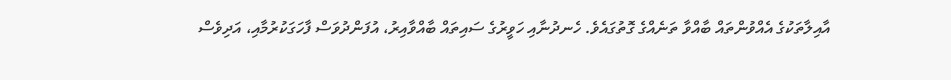އާއިލާތަކުގެ އެއްވުންތައް ބާއްވާ ތަނެއްގެ ގޮތުގައެވެ. ހެނދުނާއި ހަވީރުގެ ސައިތައް ބާއްވާއިރު، އުފަންދުވަސް ފާހަގަކުރުމާއި، އަދިވެސް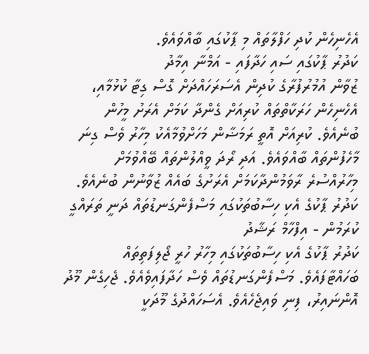އެހެނިހެން ކުދި ހަފްލާތައް މި ޕާކުގައި ބާއްވައެވެ.
ކަދުރު ޕާކުގައި ސައި ހަދާފައި - އަމްނާ އިމާދު
ޒުވާން އުމުރުފުރާގެ ކުދިން އެސަރަހައްދަށް ގޮސް ގިޓާ ކުޅުމާއި، އެހެނިހެން ހަރަކާތްތައް ކުރިއަށް ގެންދާ ކަމަށް އެރަށު މީހުން ބުނެއެވެ. ކުރިއަށް އޮތީ ރަމަޟާން މަހަށްވުމާއެކު މިހާރު ވެސް ގިނަ މާހެފުންތައް ބާއްވައެވެ. އަދި ރޯދަ ވީއްލުންތައް ބޭއްވުމަށް މިހާރުއްސުރެ ރާވަމުންދާކަމަށް އެރަށުގެ ބައެއް ޒުވާނުން ބުނެއެވެ.
ކަދުރު ޕާކުގެ އެކި ހިސާބުތަކުގައި މަސްފެންގަނޑުތައް ދަނީ ތަރައްގީ ކުރަމުން - އިފްހާމް ރަޝާދު
ކަދުރު ޕާކުގެ އެކި ހިސާބުތަކުގައި މިހާރު ހުރީ ޖޯލިފަތިތައް ބަހައްޓާފައެވެ. މަސްފެންގަނޑުތައް ވެސް ހަދާފައިވެއެވެ. ޖެހިގެން މޫދު އޮންނައިރު، ފިނި ވައިޖެހެއެވެ. އެސަހައްދުގެ މޫދަކީ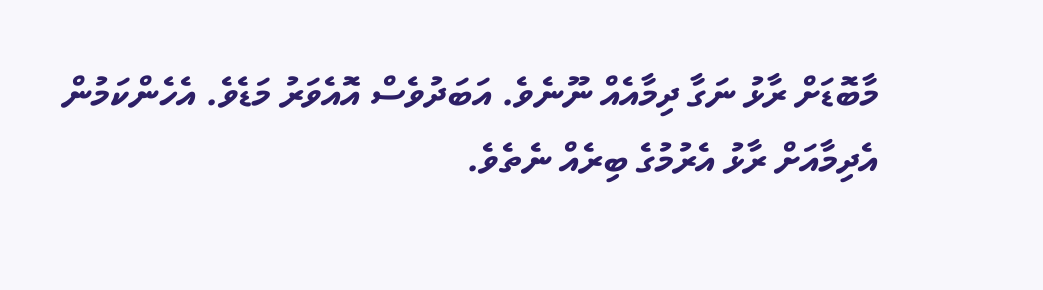މާބޮޑަށް ރާޅު ނަގާ ދިމާއެއް ނޫނެވެ. އަބަދުވެސް އޮއެވަރު މަޑެވެ. އެހެންކަމުން އެދިމާއަށް ރާޅު އެރުމުގެ ބިރެއް ނެތެވެ.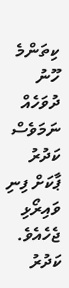ކިތަންމެ ހޫނު ދުވަހެއް ނަމަވެސް ކަދުރު ޕާކަށް ފިނި ވައިރޯޅި ޖެހެއެވެ.
ކަދުރު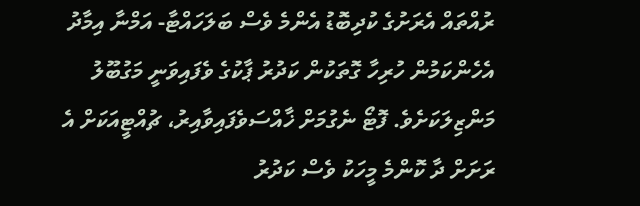ރުއްތައް އެރަށުގެ ކުދިބޮޑު އެންމެ ވެސް ބަލަހައްޓާ- އަމްނާ އިމާދު
އެހެންކަމުން ހުރިހާ ގޮތަކުން ކަދުރު ޕާކުގެ ވެފައިވަނީ މަގުބޫލު މަންޒިލަކަށެވެ. ފޮޓޯ ނެގުމަށް ޚާއްސަވެފައިވާއިރު، ޗުއްޓީއަކަށް އެ ރަށަށް ދާ ކޮންމެ މީހަކު ވެސް ކަދުރު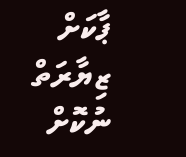ޕާކަށް ޒިޔާރަތް ނުކޮށް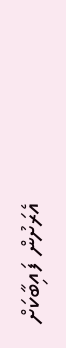އެރަށުން ފައިބާކަށް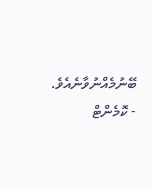ބޭނުމެއްނުވާނެއެވެ.
- ކޮމެންޓް